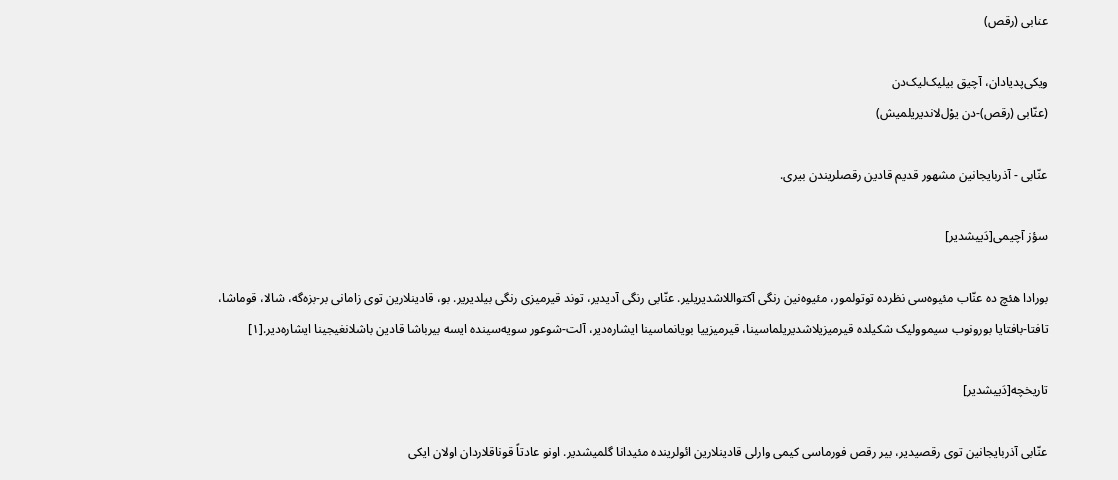عنابی (رقص)

ویکی‌پدیادان، آچیق بیلیک‌لیک‌دن
(عنّابی (رقص)-دن يوْل‌لاندیریلمیش)

عنّابی - آذربایجانین مشهور قدیم قادین رقصلریندن بیری.

سؤز آچیمی[دَییشدیر]

بورادا هئچ ده عنّاب مئیوه‌سی نظرده توتولمور، مئیوه‌نین رنگی آکتواللاشدیریلیر. عنّابی رنگی آدیدیر، توند قیرمیزی رنگی بیلدیریر. بو، قادینلارین توی زامانی بر-بزه‌گه، شالا، قوماشا، تافتا-بافتایا بورونوب سیموولیک شکیلده قیرمیزیلاشدیریلماسینا، قیرمیزییا بویانماسینا ایشاره‌دیر، آلت-شوعور سویه‌سینده ایسه بیرباشا قادین باشلانغیجینا ایشاره‌دیر.[۱]

تاریخچه[دَییشدیر]

عنّابی آذربایجانین توی رقصیدیر، بیر رقص فورماسی کیمی وارلی قادینلارین ائولرینده مئیدانا گلمیشدیر. اونو عادتاً قوناقلاردان اولان ایکی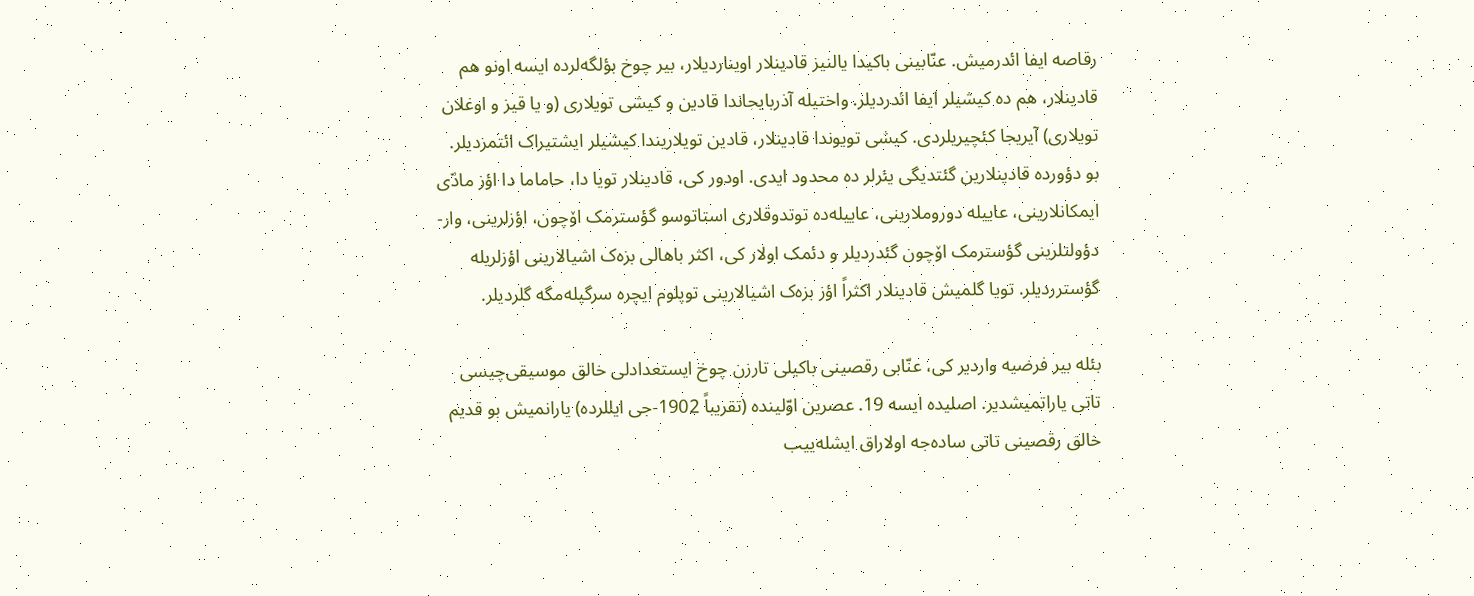رقاصه ایفا ائدرمیش. عنّابینی باکیدا یالنیز قادینلار اویناردیلار، بیر چوخ بؤلگه‌لرده ایسه اونو هم قادینلار، هم ده کیشیلر ایفا ائدردیلر. واختیله آذربایجاندا قادین و کیشی تویلاری (و یا قیز و اوغلان تویلاری) آیریجا کئچیریلردی. کیشی تویوندا قادینلار، قادین تویلاریندا کیشیلر ایشتیراک ائتمزدیلر. بو دؤورده قادینلارین گئتدیگی یئرلر ده محدود ایدی. اودور کی، قادینلار تویا دا، حاماما دا اؤز مادّی ایمکانلارینی، عاییله دوروملارینی، عاییله‌ده توتدوقلاری استاتوسو گؤسترمک اۆچون، اؤزلرینی، وار-دؤولتلرینی گؤسترمک اۆچون گئدردیلر و دئمک اولار کی، اکثر باهالی بزه‌ک اشیالارینی اؤزلریله گؤسترردیلر. تویا گلمیش قادینلار اکثراً اؤز بزه‌ک اشیالارینی توپلوم ایچره سرگیله‌مگه گلردیلر.

بئله بیر فرضیه واردیر کی، عنّابی رقصینی باکیلی تارزن چوخ ایستعدادلی خالق موسیقی‌چیسی تاتی یاراتمیشدیر. اصلیده ایسه 19. عصرین اوّلینده (تقریباً 1902-جی ایللرده) یارانمیش بو قدیم خالق رقصینی تاتی ساده‌جه اولاراق ایشله‌ییب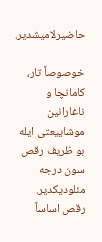حاضیرلامیشدیر.

خوصوصاً تار، کامانچا و ناغارانین موشاییعتی ایله بو ظریف رقص سون درجه مئلودیکدیر. رقص اساساً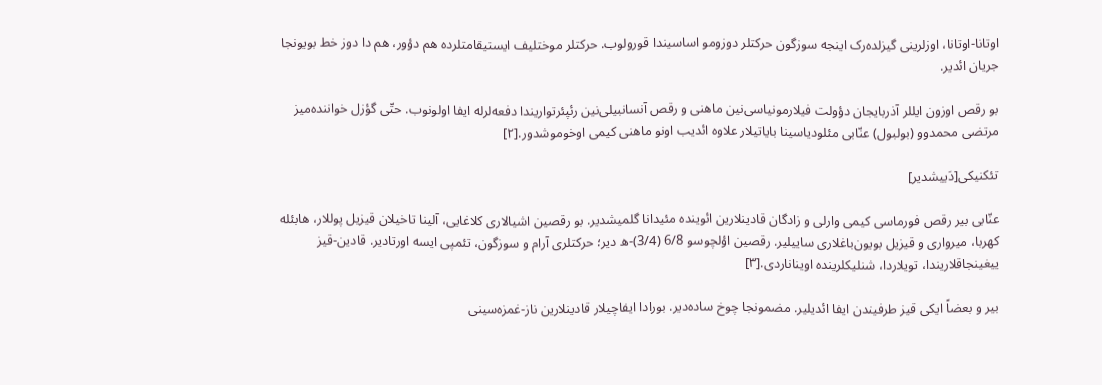اوتانا-اوتانا، اوزلرینی گیزلده‌رک اینجه سوزگون حرکتلر دوزومو اساسیندا قورولوب. حرکتلر موختلیف ایستیقامتلرده هم دؤور، هم دا دوز خط بویونجا جریان ائدیر.

بو رقص اوزون ایللر آذربایجان دؤولت فیلارمونیاسی‌نین ماهنی و رقص آنسانبیلی‌نین رئپئرتواریندا دفعه‌لرله ایفا اولونوب. حتّی گؤزل خواننده‌میز مرتضی محمدوو (بولبول) عنّابی مئلودیاسینا بایاتیلار علاوه ائدیب اونو ماهنی کیمی اوخوموشدور.[۲]

تئکنیکی[دَییشدیر]

عنّابی بیر رقص فورماسی کیمی وارلی و زادگان قادینلارین ائوینده مئیدانا گلمیشدیر. بو رقصین اشیالاری کلاغایی، آلینا تاخیلان قیزیل پوللار، هابئله کهربا، میرواری و قیزیل بویون‌باغلاری ساییلیر. رقصین اؤلچوسو 6/8 (3/4)-ه دیر؛ حرکتلری آرام و سوزگون، تئمپی ایسه اورتادیر. قادین-قیز ییغینجاقلاریندا، تویلاردا، شنلیکلرینده اویناناردی.[۳]

بیر و بعضاً ایکی قیز طرفیندن ایفا ائدیلیر. مضمونجا چوخ ساده‌دیر. بورادا ایفاچیلار قادینلارین ناز-غمزه‌سینی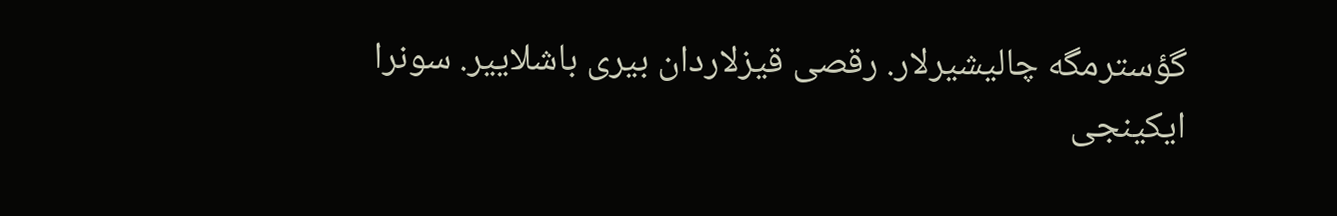گؤسترمگه چالیشیرلار. رقصی قیزلاردان بیری باشلاییر. سونرا ایکینجی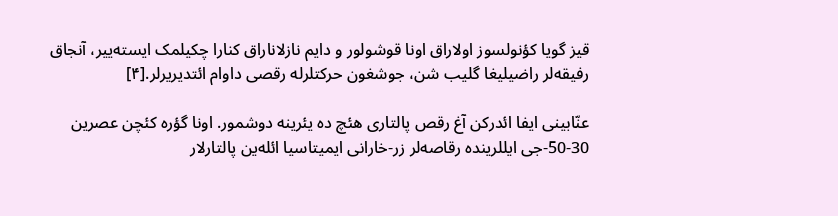قیز گویا کؤنولسوز اولاراق اونا قوشولور و دایم نازلاناراق کنارا چکیلمک ایسته‌ییر، آنجاق رفیقه‌لر راضیلیغا گلیب شن، جوشغون حرکتلرله رقصی داوام ائتدیریرلر.[۴]

عنّابینی ایفا ائدرکن آغ رقص پالتاری هئچ ده یئرینه دوشمور. اونا گؤره کئچن عصرین 30-50-جی ایللرینده رقاصه‌لر زر-خارانی ایمیتاسیا ائله‌ین پالتارلار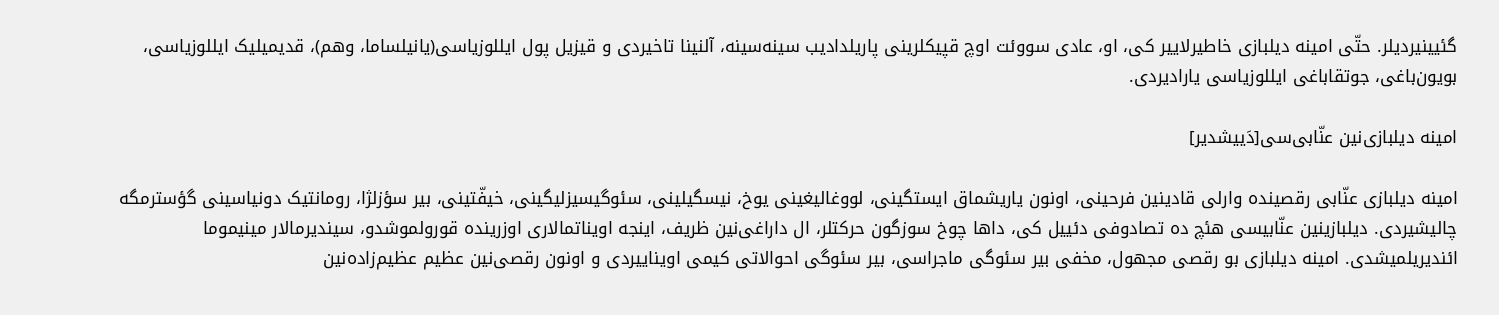گئیینیردیلر. حتّی امینه دیلبازی خاطیرلاییر کی، او، عادی سووئت اوچ قپیکلرینی پاریلدادیب سینه‌سینه، آلنینا تاخیردی و قیزیل پول ایللوزیاسی(یانیلساما، وهم)، قدیمیلیک ایللوزیاسی، بویون‌باغی، جوتقاباغی ایللوزیاسی یارادیردی.

امینه دیلبازی‌نین عنّابی‌سی[دَییشدیر]

امینه دیلبازی عنّابی رقصینده وارلی قادینین فرحینی، اونون یاریشماق ایستگینی، لووغالیغینی یوخ، نیسگیلینی، سئوگیسیزلیگینی، خیفّتینی، بیر سؤزلژا، رومانتیک دونیاسینی گؤسترمگه چالیشیردی. دیلبازینین عنّابیسی هئچ ده تصادوفی دئییل کی، داها چوخ سوزگون حرکتلر، ال داراغی‌نین ظریف، اینجه اویناتمالاری اوزرینده قورولموشدو، سیندیرمالار مینیموما ائندیریلمیشدی. امینه دیلبازی بو رقصی مجهول، مخفی بیر سئوگی ماجراسی، بیر سئوگی احوالاتی کیمی اویناییردی و اونون رقصی‌نین عظیم عظیم‌زاده‌نین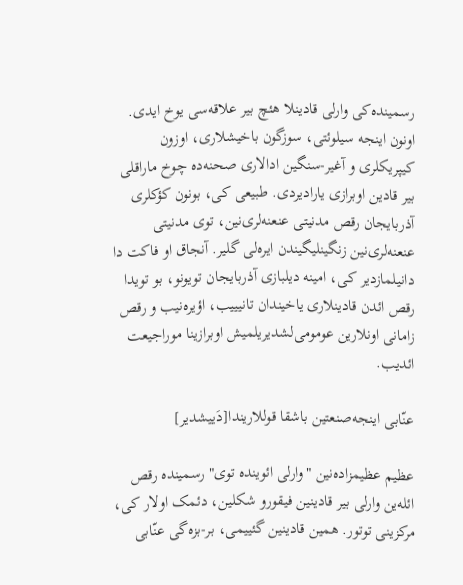رسمینده‌کی وارلی قادینلا هئچ بیر علاقه‌سی یوخ ایدی. اونون اینجه سیلوئتی، سوزگون باخیشلاری، اوزون کیپریکلری و آغیر-سنگین ادالاری صحنه‌ده چوخ ماراقلی بیر قادین اوبرازی یارادیردی. طبیعی کی، بونون کؤکلری آذربایجان رقص مدنیتی عنعنه‌لری‌نین، توی مدنیتی عنعنه‌لری‌نین زنگینلیگیندن ایره‌لی گلیر. آنجاق او فاکت دا دانیلمازدیر کی، امینه دیلبازی آذربایجان تویونو، بو تویدا رقص ائدن قادینلاری یاخیندان تانیییب، اؤیره‌نیب و رقص زامانی اونلارین عومومی‌لشدیریلمیش اوبرازینا موراجیعت ائدیب.

عنّابی اینجه‌‌صنعتین باشقا قوللاریندا[دَییشدیر]

عظیم عظیمزاده‌نین "وارلی ائوینده توی" رسمینده رقص ائله‌ین وارلی بیر قادینین فیقورو شکلین، دئمک اولار کی، مرکزینی توتور. همین قادینین گئییمی، بر-بزه‌گی عنّابی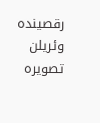رقصینده وئریلن تصویره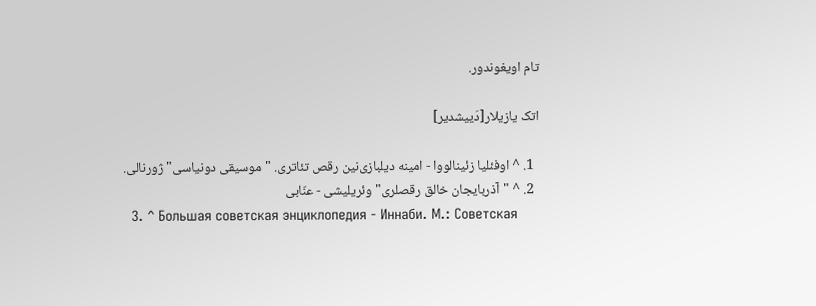تام اویغوندور.

اتک یازیلار[دَییشدیر]

  1. ^ اوفئلیا زئینالووا - امینه دیلبازی‌نین رقص تئاتری. "موسیقی دونیاسی" ژورنالی.
  2. ^ "آذربایجان خالق رقصلری" وئریلیشی - عنّابی
  3. ^ Большая советская энциклопедия - Иннаби. М.: Советская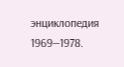энциклопедия 1969—1978.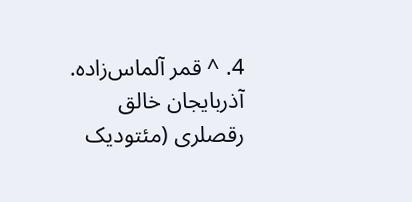4. ^ قمر آلماس‌زاده. آذربایجان خالق رقصلری (مئتودیک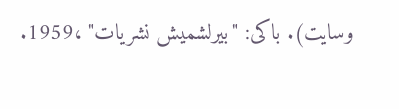وسایت). باکی: "بیرلشمیش نشریات" ،1959.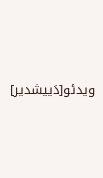ویدئو[دَییشدیر]